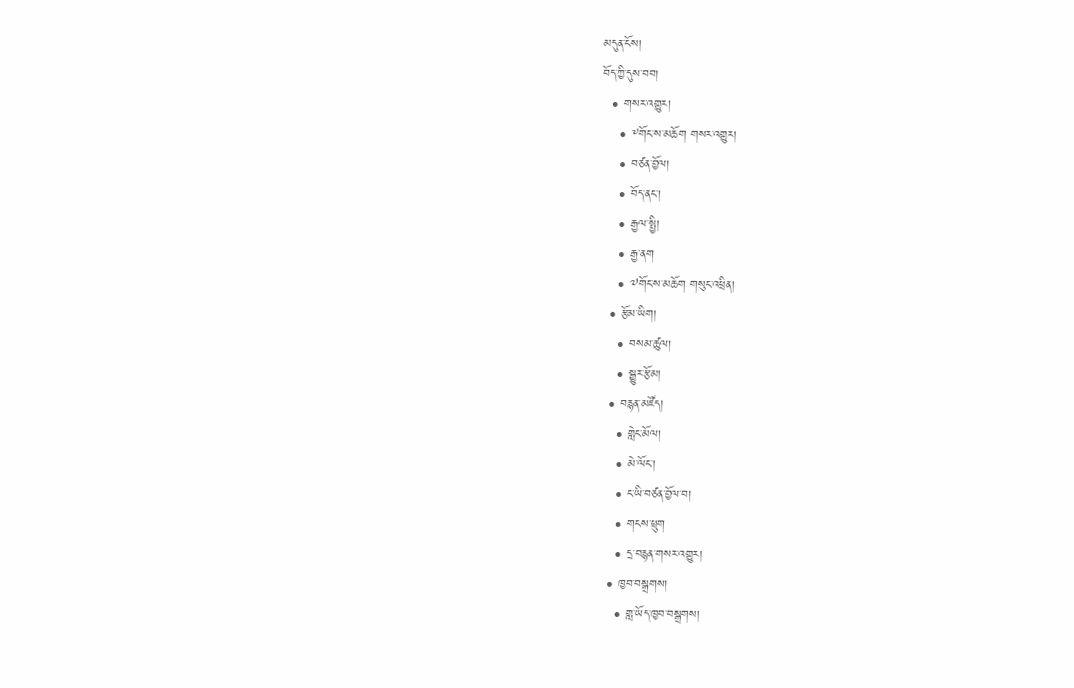མདུན་ངོས།
བོད་ཀྱི་དུས་བབ།
  • གསར་འགྱུར།
    • ༸གོང་ས་མཆོག གསར་འགྱུར།
    • བཙན་བྱོལ།
    • བོད་ནང་།
    • རྒྱལ་སྤྱི།
    • རྒྱ་ནག
    • ༧གོང་ས་མཆོག གསུང་འཕྲིན།
  • རྩོམ་ཡིག།
    • བསམ་ཚུལ།
    • སྒྱུར་རྩོམ།
  • བརྙན་མཛོད།
    • གླེང་མོལ།
    • མེ་ལོང་།
    • ང་ཡི་བཙན་བྱོལ་བ།
    • གངས་ཕྲུག
    • དྲ་བརྙན་གསར་འགྱུར།
  • ཁྱབ་བསྒྲགས།
    • གླ་ཡོད་ཁྱབ་བསྒྲགས།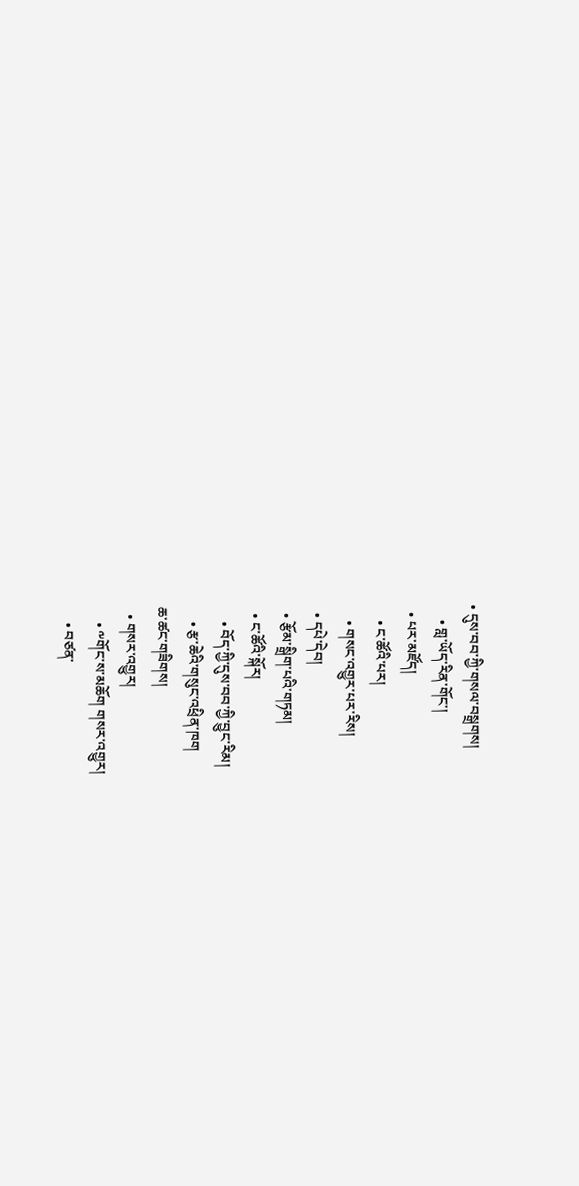• དུས་བབ་ཀྱི་གསལ་བསྒྲགས།
    • གླ་ཡོད་རིན་གོང་།
  • པར་མཛོད།
    • ང་ཚོའི་པར།
    • གསང་འགྱུར་པར་རིས།
  • དཔེ་དེབ།
  • རྩོམ་སྒྲིག་པའི་གཏམ།
  • ང་ཚོའི་སྐོར།
    • བོད་ཀྱི་དུས་བབ་ཀྱི་བྱུང་རིམ།
    • རྩ་ཆེའི་གསུང་འཕྲིན་ཁག
ཆ་ཚང་གཟིགས།
  • གསར་འགྱུར།
    • ༸གོང་ས་མཆོག གསར་འགྱུར།
    • བཙན་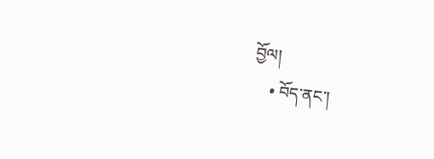བྱོལ།
    • བོད་ནང་།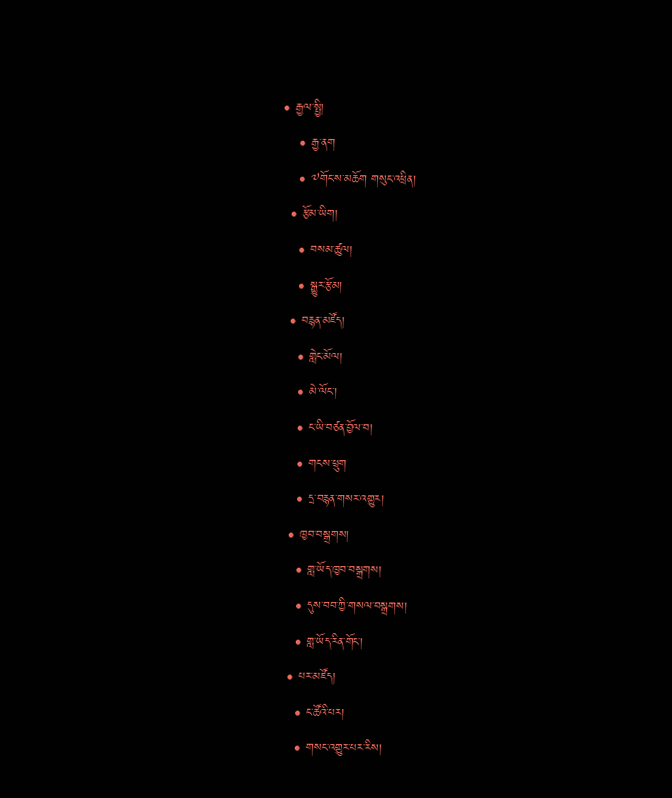• རྒྱལ་སྤྱི།
    • རྒྱ་ནག
    • ༧གོང་ས་མཆོག གསུང་འཕྲིན།
  • རྩོམ་ཡིག།
    • བསམ་ཚུལ།
    • སྒྱུར་རྩོམ།
  • བརྙན་མཛོད།
    • གླེང་མོལ།
    • མེ་ལོང་།
    • ང་ཡི་བཙན་བྱོལ་བ།
    • གངས་ཕྲུག
    • དྲ་བརྙན་གསར་འགྱུར།
  • ཁྱབ་བསྒྲགས།
    • གླ་ཡོད་ཁྱབ་བསྒྲགས།
    • དུས་བབ་ཀྱི་གསལ་བསྒྲགས།
    • གླ་ཡོད་རིན་གོང་།
  • པར་མཛོད།
    • ང་ཚོའི་པར།
    • གསང་འགྱུར་པར་རིས།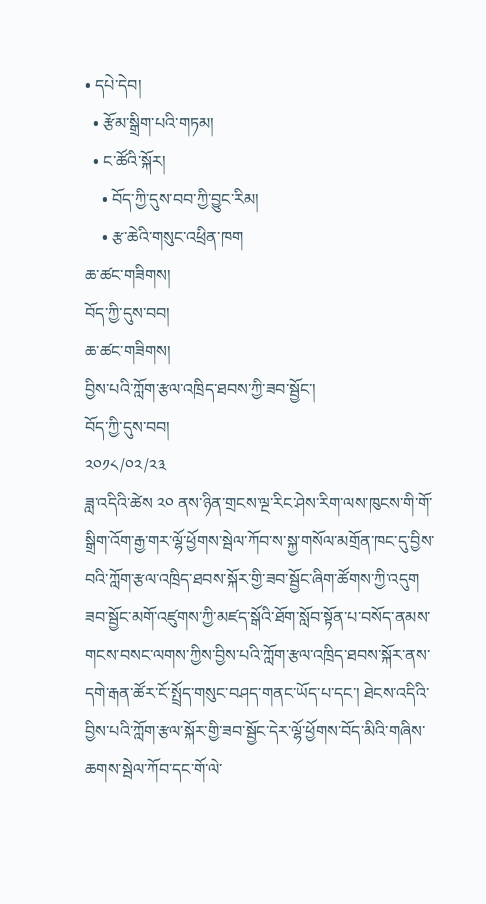• དཔེ་དེབ།
  • རྩོམ་སྒྲིག་པའི་གཏམ།
  • ང་ཚོའི་སྐོར།
    • བོད་ཀྱི་དུས་བབ་ཀྱི་བྱུང་རིམ།
    • རྩ་ཆེའི་གསུང་འཕྲིན་ཁག
ཆ་ཚང་གཟིགས།
བོད་ཀྱི་དུས་བབ།
ཆ་ཚང་གཟིགས།
བྱིས་པའི་ཀློག་རྩལ་འཁྲིད་ཐབས་ཀྱི་ཟབ་སྦྱོང་།
བོད་ཀྱི་དུས་བབ།
༢༠༡༨/༠༢/༢༣
ཟླ་འདིའི་ཚེས ༢༠ ནས་ཉིན་གྲངས་ལྔ་རིང་ཤེས་རིག་ལས་ཁུངས་གི་གོ་སྒྲིག་འོག་རྒྱ་གར་ལྷོ་ཕྱོགས་སྦེལ་ཀོབ་ས་སྐྱ་གསོལ་མགྲོན་ཁང་དུ་བྱིས་བའི་ཀློག་རྩལ་འཁྲིད་ཐབས་སྐོར་གྱི་ཟབ་སྦྱོང་ཞིག་ཚོགས་ཀྱི་འདུག
ཟབ་སྦྱོང་མགོ་འཛུགས་ཀྱི་མཛད་སྒོའི་ཐོག་སློབ་སྟོན་པ་བསོད་ནམས་གངས་བསང་ལགས་ཀྱིས་བྱིས་པའི་ཀློག་རྩལ་འཁྲིད་ཐབས་སྐོར་ནས་དགེ་རྒན་ཚོར་ངོ་སྤྲོད་གསུང་བཤད་གནང་ཡོད་པ་དང་། ཐེངས་འདིའི་བྱིས་པའི་ཀློག་རྩལ་སྐོར་གྱི་ཟབ་སྦྱོང་དེར་ལྷོ་ཕྱོགས་བོད་མིའི་གཞིས་ཆགས་སྦེལ་ཀོབ་དང་གོ་ལེ་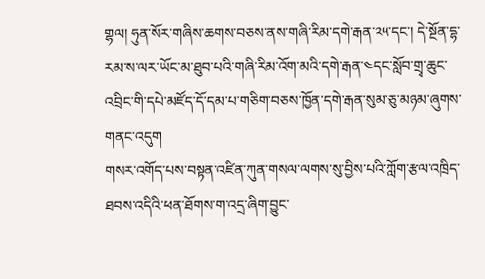གྷལ། ཧུན་སོར་གཞིས་ཆགས་བཅས་ནས་གཞི་རིམ་དགེ་རྒན་༢༥་དང་། དེ་སྔོན་དྷ་རམ་ས་ལར་ཡོང་མ་ཐུབ་པའི་གཞི་རིམ་འོག་མའི་དགེ་རྒན་༤དང་སློབ་གྲྭ་ཆུང་འབྲིང་གི་དཔེ་མཛོད་དོ་དམ་པ་གཅིག་བཅས་ཁྱོན་དགེ་རྒན་སུམ་ཅུ་མཉམ་ཞུགས་གནང་འདུག
གསར་འགོད་པས་བསྟན་འཛིན་ཀུན་གསལ་ལགས་སུ་བྱིས་པའི་ཀློག་རྩལ་འཁྲིད་ཐབས་འདིའི་ཕན་ཐོགས་ག་འདྲ་ཞིག་བྱུང་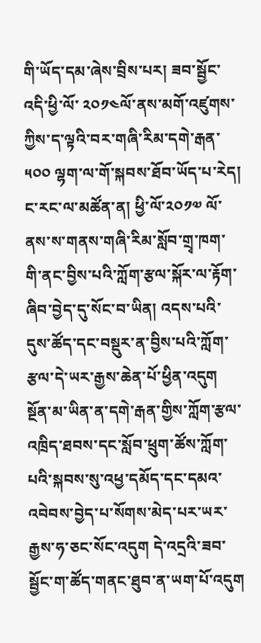གི་ཡོད་དམ་ཞེས་བྲིས་པར། ཟབ་སྦྱོང་འདི་ཕྱི་ལོ་ ༢༠༡༤ལོ་ནས་མགོ་འཛུགས་ཀྱིས་ད་ལྟའི་བར་གཞི་རིམ་དགེ་རྒན་ ༥༠༠ ལྷག་ལ་གོ་སྐབས་ཐོབ་ཡོད་པ་རེད། ང་རང་ལ་མཚོན་ན། ཕྱི་ལོ་༢༠༡༧ ལོ་ནས་ས་གནས་གཞི་རིམ་སློབ་གྲྭ་ཁག་གི་ནང་བྱིས་པའི་ཀློག་རྩལ་སྐོར་ལ་རྟོག་ཞིབ་བྱེད་དུ་སོང་བ་ཡིན། འདས་པའི་དུས་ཚོད་དང་བསྡུར་ན་བྱིས་པའི་ཀློག་རྩལ་དེ་ཡར་རྒྱས་ཆེན་པོ་ཕྱིན་འདུག སྔོན་མ་ཡིན་ན་དགེ་རྒན་གྱིས་ཀློག་རྩལ་འཁྲིད་ཐབས་དང་སློབ་ཕྲུག་ཚོས་ཀློག་པའི་སྐབས་སུ་འཕྱ་དམོད་དང་དམའ་འབེབས་བྱེད་པ་སོགས་མེད་པར་ཡར་རྒྱས་ཧ་ཅང་སོང་འདུག དེ་འདྲའི་ཟབ་སྦྱོང་ག་ཚོད་གནང་ཐུབ་ན་ཡག་པོ་འདུག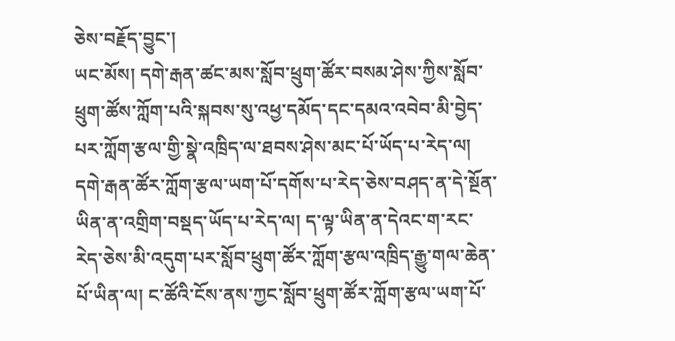ཅེས་བརྗོད་བྱུང་།
ཡང་མོས། དགེ་རྒན་ཚང་མས་སློབ་ཕྲུག་ཚོར་བསམ་ཤེས་ཀྱིས་སློབ་ཕྲུག་ཚོས་ཀློག་པའི་སྐབས་སུ་འཕྱ་དམོད་དང་དམའ་འབེབ་མི་བྱེད་པར་ཀློག་རྩལ་གྱི་སྣེ་འཁྲིད་ལ་ཐབས་ཤེས་མང་པོ་ཡོད་པ་རེད་ལ། དགེ་རྒན་ཚོར་ཀློག་རྩལ་ཡག་པོ་དགོས་པ་རེད་ཅེས་བཤད་ན་དེ་སྔོན་ཡིན་ན་འགྲིག་བསྡད་ཡོད་པ་རེད་ལ། ད་ལྟ་ཡིན་ན་དེའང་ག་རང་རེད་ཅེས་མི་འདུག་པར་སློབ་ཕྲུག་ཚོར་ཀློག་རྩལ་འཁྲིད་རྒྱུ་གལ་ཆེན་པོ་ཡིན་ལ། ང་ཚོའི་ངོས་ནས་ཀྱང་སློབ་ཕྲུག་ཚོར་ཀློག་རྩལ་ཡག་པོ་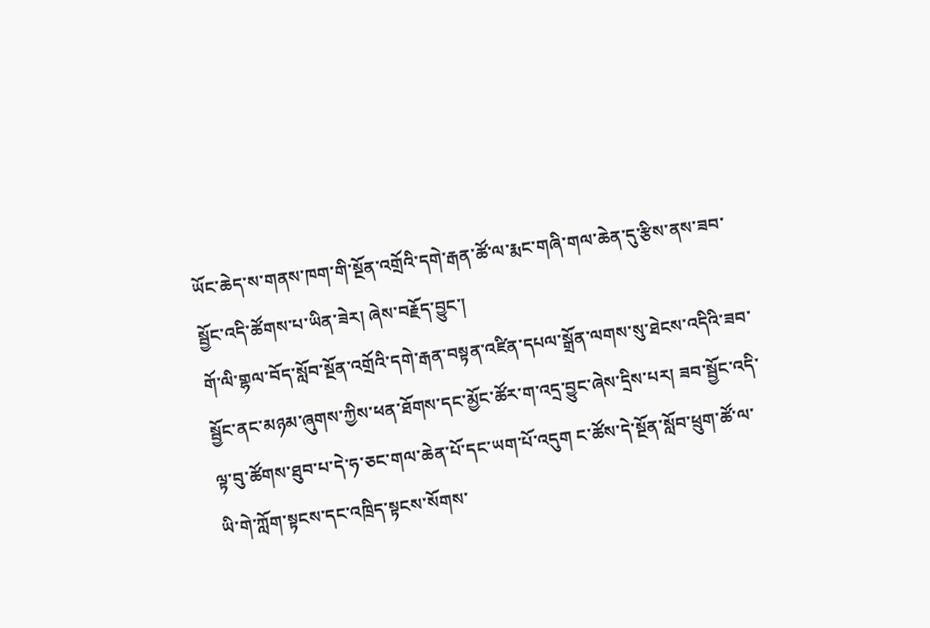ཡོང་ཆེད་ས་གནས་ཁག་གི་སྔོན་འགྲོའི་དགེ་རྒན་ཚོ་ལ་རྨང་གཞི་གལ་ཆེན་དུ་རྩིས་ནས་ཟབ་སྦྱོང་འདི་ཚོགས་པ་ཡིན་ཟེར། ཞེས་བརྗོད་བྱུང་།
གོ་ལི་གྷལ་བོད་སློབ་སྔོན་འགྲོའི་དགེ་རྒན་བསྟན་འཛིན་དཔལ་སྒྲོན་ལགས་སུ་ཐེངས་འདིའི་ཟབ་སྦྱོང་ནང་མཉམ་ཞུགས་ཀྱིས་ཕན་ཐོགས་དང་མྱོང་ཚོར་ག་འདྲ་བྱུང་ཞེས་དྲིས་པར། ཟབ་སྦྱོང་འདི་ལྟ་བུ་ཚོགས་ཐུབ་པ་དེ་ཧ་ཅང་གལ་ཆེན་པོ་དང་ཡག་པོ་འདུག ང་ཚོས་དེ་སྔོན་སློབ་ཕྲུག་ཚོ་ལ་ཡི་གེ་ཀློག་སྟངས་དང་འཁྲིད་སྟངས་སོགས་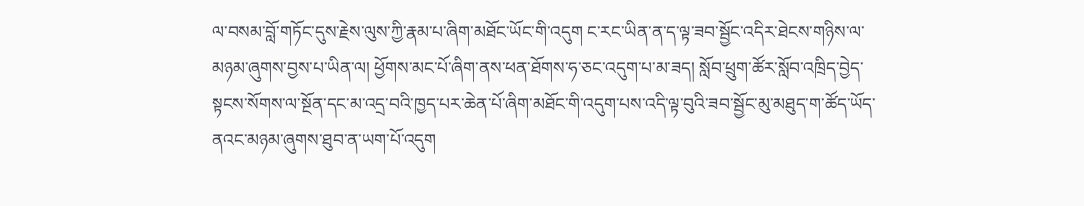ལ་བསམ་བློ་གཏོང་དུས་རྗེས་ལུས་ཀྱི་རྣམ་པ་ཞིག་མཐོང་ཡོང་གི་འདུག ང་རང་ཡིན་ན་ད་ལྟ་ཟབ་སྦྱོང་འདིར་ཐེངས་གཉིས་ལ་མཉམ་ཞུགས་བྱས་པ་ཡིན་ལ། ཕྱོགས་མང་པོ་ཞིག་ནས་ཕན་ཐོགས་ཧ་ཅང་འདུག་པ་མ་ཟད། སློབ་ཕྲུག་ཚོར་སློབ་འཁྲིད་བྱེད་སྟངས་སོགས་ལ་སྔོན་དང་མ་འདྲ་བའི་ཁྱད་པར་ཆེན་པོ་ཞིག་མཐོང་གི་འདུག་པས་འདི་ལྟ་བུའི་ཟབ་སྦྱོང་མུ་མཐུད་ག་ཚོད་ཡོད་ནའང་མཉམ་ཞུགས་ཐུབ་ན་ཡག་པོ་འདུག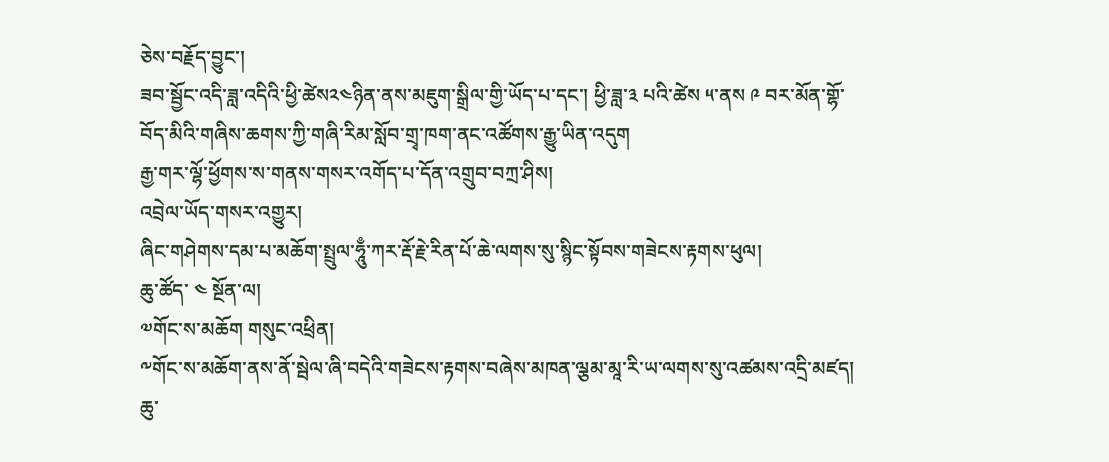ཅེས་བརྗོད་བྱུང་།
ཟབ་སྦྱོང་འདི་ཟླ་འདིའི་ཕྱི་ཚེས༢༤ཉིན་ནས་མཇུག་སྒྲིལ་གྱི་ཡོད་པ་དང་། ཕྱི་ཟླ་༣ པའི་ཚེས ༥་ནས ༩ བར་མོན་གྷོ་བོད་མིའི་གཞིས་ཆགས་ཀྱི་གཞི་རིམ་སློབ་གྲྭ་ཁག་ནང་འཚོགས་རྒྱུ་ཡིན་འདུག
རྒྱ་གར་ལྷོ་ཕྱོགས་ས་གནས་གསར་འགོད་པ་དོན་འགྲུབ་བཀྲ་ཤིས།
འབྲེལ་ཡོད་གསར་འགྱུར།
ཞིང་གཤེགས་དམ་པ་མཆོག་སྤྲུལ་ཧཱུྃ་ཀར་རྡོ་རྗེ་རིན་པོ་ཆེ་ལགས་སུ་སྙིང་སྟོབས་གཟེངས་རྟགས་ཕུལ།
ཆུ་ཚོད་ ༤ སྔོན་ལ།
༧གོང་ས་མཆོག གསུང་འཕྲིན།
༸གོང་ས་མཆོག་ནས་ནོ་སྦེལ་ཞི་བདེའི་གཟེངས་རྟགས་བཞེས་མཁན་ལྕམ་མཱ་རི་ཡ་ལགས་སུ་འཚམས་འདྲི་མཛད།
ཆུ་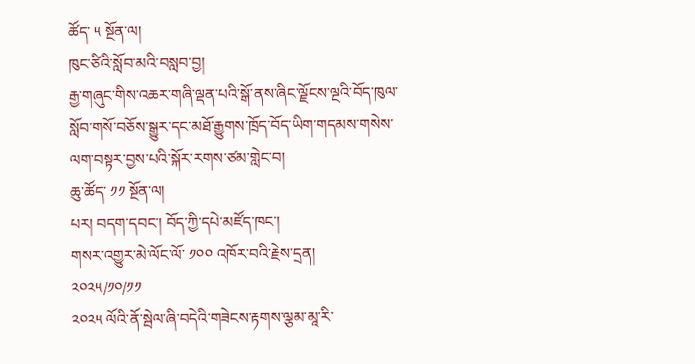ཚོད་ ༥ སྔོན་ལ།
ཁུང་ཙིའི་སློབ་མའི་བསླབ་བྱ།
རྒྱ་གཞུང་གིས་འཆར་གཞི་ལྡན་པའི་སྒོ་ནས་ཞིང་ལྗོངས་ལྔའི་བོད་ཁུལ་སློབ་གསོ་བཅོས་སྒྱུར་དང་མཐོ་རྒྱུགས་ཁྲོད་བོད་ཡིག་གདམས་གསེས་ལག་བསྟར་བྱས་པའི་སྐོར་རགས་ཙམ་གླེང་བ།
ཆུ་ཚོད་ ༡༡ སྔོན་ལ།
པར། བདག་དབང་། བོད་ཀྱི་དཔེ་མཛོད་ཁང་།
གསར་འགྱུར་མེ་ལོང་ལོ་ ༡༠༠ འཁོར་བའི་རྗེས་དྲན།
༢༠༢༥/༡༠/༡༡
༢༠༢༥ ལོའི་ནོ་སྦེལ་ཞི་བདེའི་གཟེངས་རྟགས་ལྕམ་མཱ་རི་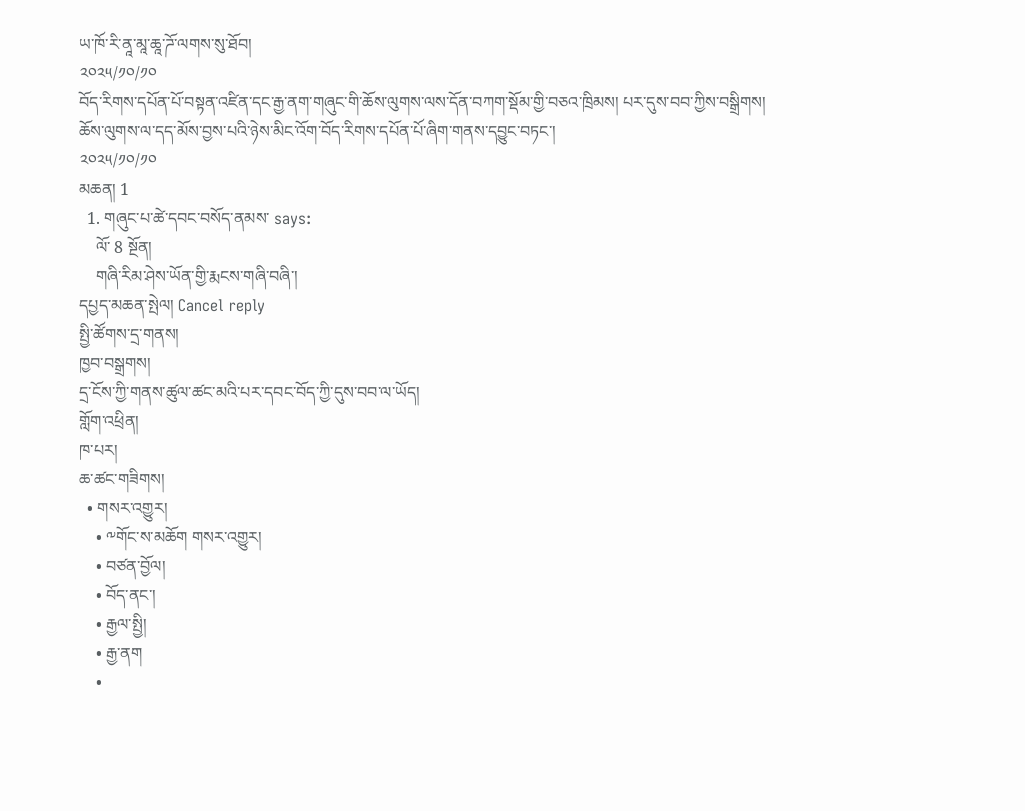ཡ་ཁོ་རི་ནཱ་མཱ་ཆཱ་ཌོ་ལགས་སུ་ཐོབ།
༢༠༢༥/༡༠/༡༠
བོད་རིགས་དཔོན་པོ་བསྟན་འཛིན་དང་རྒྱ་ནག་གཞུང་གི་ཆོས་ལུགས་ལས་དོན་བཀག་སྡོམ་གྱི་བཅའ་ཁྲིམས། པར་དུས་བབ་ཀྱིས་བསྒྲིགས།
ཆོས་ལུགས་ལ་དད་མོས་བྱས་པའི་ཉེས་མིང་འོག་བོད་རིགས་དཔོན་པོ་ཞིག་གནས་དབྱུང་བཏང་།
༢༠༢༥/༡༠/༡༠
མཆན། 1
  1. གཞུང་པ་ཚེ་དབང་བསོད་ནམས་ says:
    ལོ་ 8 སྔོན།
    གཞི་རིམ་ཤེས་ཡོན་གྱི་རྨངས་གཞི་བཞི་།
དཔྱད་མཆན་སྤེལ། Cancel reply
སྤྱི་ཚོགས་དྲ་གནས།
ཁྱབ་བསྒྲགས།
དྲ་ངོས་ཀྱི་གནས་ཚུལ་ཚང་མའི་པར་དབང་བོད་ཀྱི་དུས་བབ་ལ་ཡོད།
གློག་འཕྲིན།
ཁ་པར།
ཆ་ཚང་གཟིགས།
  • གསར་འགྱུར།
    • ༸གོང་ས་མཆོག གསར་འགྱུར།
    • བཙན་བྱོལ།
    • བོད་ནང་།
    • རྒྱལ་སྤྱི།
    • རྒྱ་ནག
    •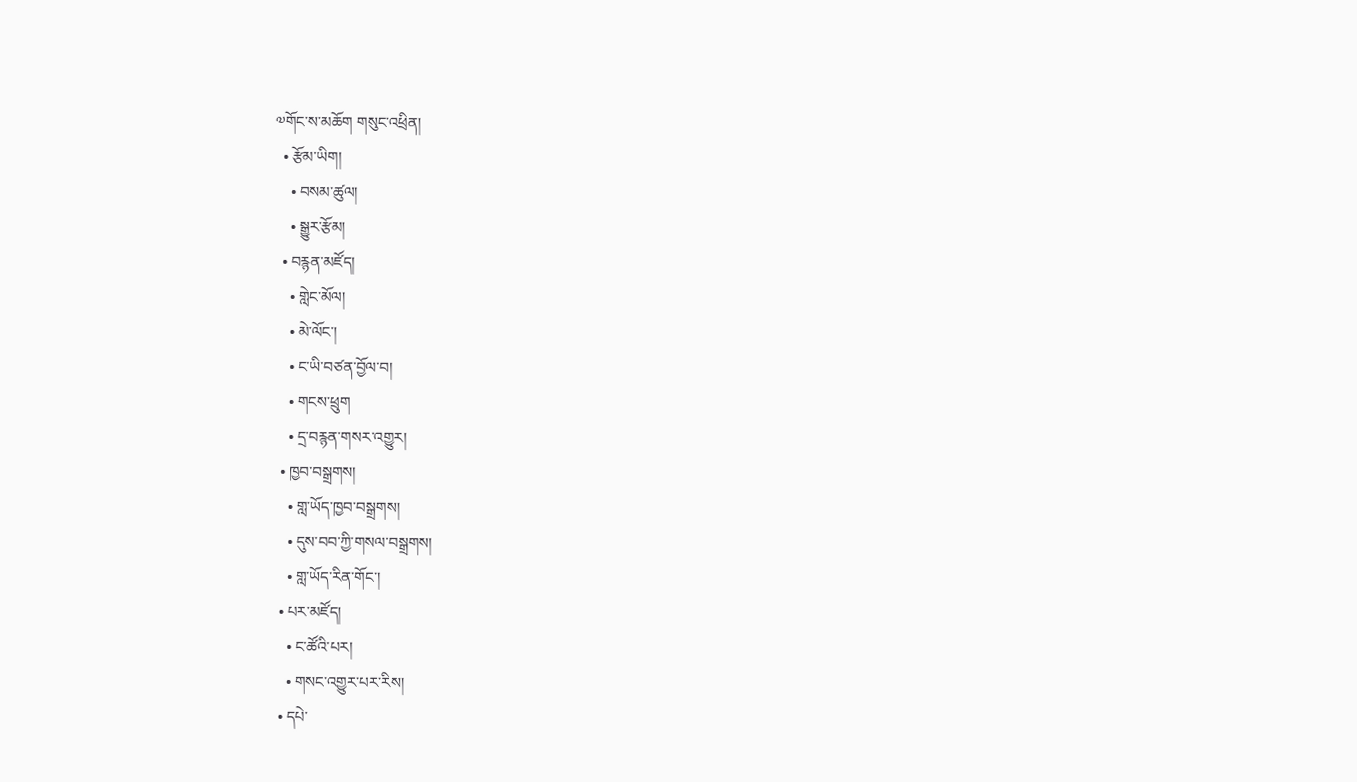༧གོང་ས་མཆོག གསུང་འཕྲིན།
  • རྩོམ་ཡིག།
    • བསམ་ཚུལ།
    • སྒྱུར་རྩོམ།
  • བརྙན་མཛོད།
    • གླེང་མོལ།
    • མེ་ལོང་།
    • ང་ཡི་བཙན་བྱོལ་བ།
    • གངས་ཕྲུག
    • དྲ་བརྙན་གསར་འགྱུར།
  • ཁྱབ་བསྒྲགས།
    • གླ་ཡོད་ཁྱབ་བསྒྲགས།
    • དུས་བབ་ཀྱི་གསལ་བསྒྲགས།
    • གླ་ཡོད་རིན་གོང་།
  • པར་མཛོད།
    • ང་ཚོའི་པར།
    • གསང་འགྱུར་པར་རིས།
  • དཔེ་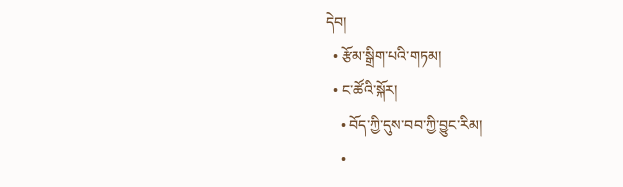དེབ།
  • རྩོམ་སྒྲིག་པའི་གཏམ།
  • ང་ཚོའི་སྐོར།
    • བོད་ཀྱི་དུས་བབ་ཀྱི་བྱུང་རིམ།
    •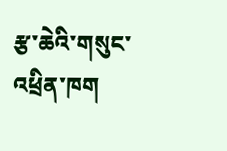རྩ་ཆེའི་གསུང་འཕྲིན་ཁག